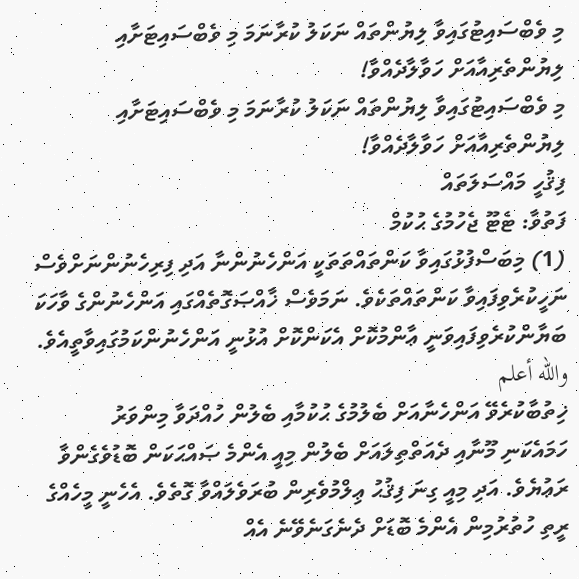މި ވެބްސައިޓުގައިވާ ލިޔުންތައް ނަކަލު ކުރާނަމަ މި ވެބްސައިޓަށާއި ލިޔުންތެރިއާއަށް ހަވާލާދެއްވާ!
މި ވެބްސައިޓުގައިވާ ލިޔުންތައް ނަކަލު ކުރާނަމަ މި ވެބްސައިޓަށާއި ލިޔުންތެރިއާއަށް ހަވާލާދެއްވާ!
ފިޤުހީ މައްސަލަތައް
ފަތުވާ: ޓެޓޫ ޖެހުމުގެ ޙުކުމް
(1) މިބަސްފުޅުގައިވާ ކަންތައްތަތަކީ އަންހެނުންނާ އަދި ފިރިހެނުންނަށްވެސް ނަހީކުރެވިފައިވާ ކަންތައްތަކެވެ. ނަމަވެސް ޚާއްޞަގޮތެއްގައި އަންހެނުންގެ ވާހަކަ ބަޔާންކުރެވިފައިވަނީ ޢާންމުކޮށް އެކަންކޮށް އުޅުނީ އަންހެނުންކަމުގައިވާތީއެވެ. والله أعلم
ޚިތުބާކުރެވޭ އަންހެނާއަށް ބެލުމުގެ ޙުކުމާއި ބެލުން ހުއްދަވާ މިންވަރު
ހަމައެކަނި މޫނާއި ދެއަތްތިލައަށް ބެލުން މިއީ އެންމެ ޞައްޙަކަން ބޮޑުވެގެންވާ ރަޢުޔެވެ. އަދި މިއީ ގިނަ ފިޤުޙު ޢިލްމުވެރިން ބުރަވެލައްވާ ގޮތެވެ. އެހެނީ މީހެއްގެ ރީތި ހުތުރުމިން އެންމެ ބޮޑަށް ދެނެގަނެވޭނެ އެއް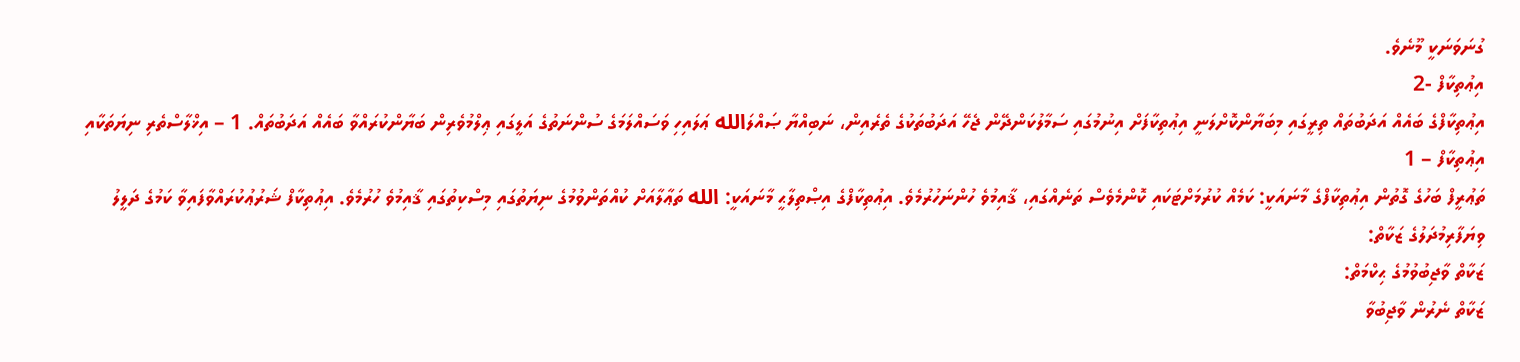ގުނަވަނަކީ މޫނެވެ.
އިޢުތިކާފް -2
އިޢުތިކާފްގެ ބައެއް އަދަބުތައް ތިރީގައި މިބަޔާންކޮށްލަނީ އިޢުތިކާފަށް އިނުމުގައި ސަމާލުކަންދޭން ޖެހޭ އަދަބުތަކުގެ ތެރެއިން، ނަބިއްޔާ ޞައްލަالله ޢަލައިހި ވަސައްލަމަގެ ސުންނަތުގެ އަލީގައި ޢިލްމުވެރިން ބަޔާންކުރައްވާ ބައެއް އަދަބުތައް. 1 – އިޚްލާސްތެރި ނިޔަތަކާއި
އިޢުތިކާފް – 1
ތަޢުރީފް ބަހުގެ ގޮތުން އިޢުތިކާފްގެ މާނައަކީ: ކަމެއް ކުރުމަށްޓަކައި ކޮންމެވެސް ތަނެއްގައި، ޤާއިމުވެ ހުންނަހުރުމެވެ. އިޢުތިކާފްގެ އިޞްތިލާޙީ މާނައަކީ: الله ތަޢާލާއަށް ކުއްތަންވުމުގެ ނިޔަތުގައި މިސްކިތުގައި ޤާއިމުވެ ހުރުމެވެ. އިޢުތިކާފް ޝަރުޢުކުރައްވާފައިވާ ކަމުގެ ދަލީލު
ވިޔަފާރިމުދަލުގެ ޒަކާތް:
ޒަކާތް ވާޖިބުވުމުގެ ޙިކްމަތް:
ޒަކާތް ނެރުން ވާޖިބުވާ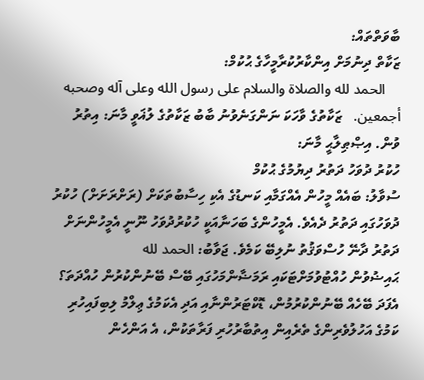ބާވަތްތައް:
ޒަކާތް ދިނުމަށް އިންކާރުކުރާމީހާގެ ޙުކުމް:
    الحمد لله والصلاة والسلام على رسول الله وعلى آله وصحبه أجمعين.   ޒަކާތުގެ ވާހަކަ ނަންގަނެވުނު ބާބު ޒަކާތުގެ ލުޣަވީ މާނަ: އިތުރު ވުން. އިޞްޠިލާޙީ މާނަ:
ހުކުރު ދުވަހު ދަތުރު ދިޔުމުގެ ޙުކުމް
ސުވާލު: ބައެއް މީހުން އެއްގަމާއި ކަނޑުގެ އެކި ހިސާބުތަކަށް (ރަށްރަށަށް) ހުކުރު ދުވަހުގައި ދަތުރު ދެއެވެ. އެމީހުންގެ ބަހަނާއަކީ ހުކުރުދުވަހު ނޫނީ އެމީހުންނަށް ދަތުރު ދާނޭ ހުސްވަޤުތު ނުލިބޭ ކަމެވެ. ޖަވާބު: الحمد لله
ޙައިޟުވުން ހުއްޓުވުމަށްޓަކައި ރަމަޟާންމަހުގައި ބޭސް ބޭނުންކުރުން ހުއްދަތަ؟
އެފަދަ ބޭހެއް ބޭނުންކުރުމުން، ޑޮކްޓަރުންނާއި އަދި އެކަމުގެ ޢިލްމު ލިބިފައިހުރި ކަމުގެ އަހުލުވެރިންގެ ތެރެއިން އިތުބާރުހުރި ފަރާތަކުން، އެ އަންހެން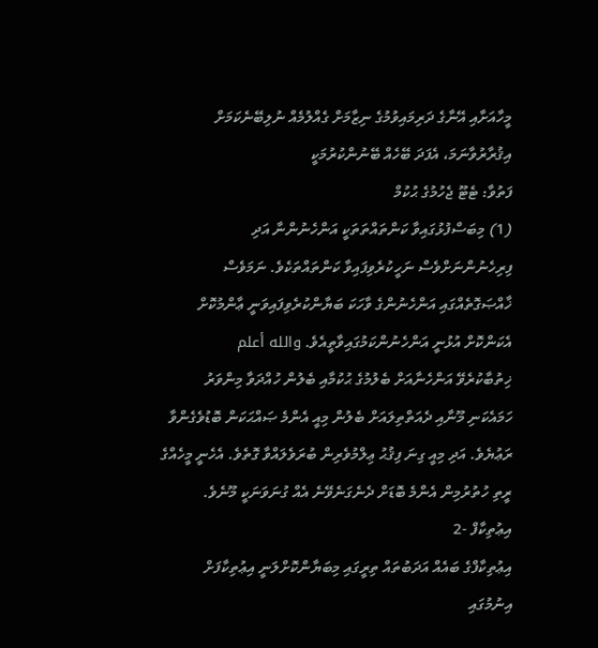މީހާއަށާއި އޭނާގެ ދަރިމައިވުމުގެ ނިޒާމަށް ގެއްލުމެއް ނުލިބޭނެކަމަށް އިޤުރާރުވާނަމަ، އެފަދަ ބޭހެއް ބޭނުންކުރުމަކީ
ފަތުވާ: ޓެޓޫ ޖެހުމުގެ ޙުކުމް
(1) މިބަސްފުޅުގައިވާ ކަންތައްތަތަކީ އަންހެނުންނާ އަދި ފިރިހެނުންނަށްވެސް ނަހީކުރެވިފައިވާ ކަންތައްތަކެވެ. ނަމަވެސް ޚާއްޞަގޮތެއްގައި އަންހެނުންގެ ވާހަކަ ބަޔާންކުރެވިފައިވަނީ ޢާންމުކޮށް އެކަންކޮށް އުޅުނީ އަންހެނުންކަމުގައިވާތީއެވެ. والله أعلم
ޚިތުބާކުރެވޭ އަންހެނާއަށް ބެލުމުގެ ޙުކުމާއި ބެލުން ހުއްދަވާ މިންވަރު
ހަމައެކަނި މޫނާއި ދެއަތްތިލައަށް ބެލުން މިއީ އެންމެ ޞައްޙަކަން ބޮޑުވެގެންވާ ރަޢުޔެވެ. އަދި މިއީ ގިނަ ފިޤުޙު ޢިލްމުވެރިން ބުރަވެލައްވާ ގޮތެވެ. އެހެނީ މީހެއްގެ ރީތި ހުތުރުމިން އެންމެ ބޮޑަށް ދެނެގަނެވޭނެ އެއް ގުނަވަނަކީ މޫނެވެ.
އިޢުތިކާފް -2
އިޢުތިކާފްގެ ބައެއް އަދަބުތައް ތިރީގައި މިބަޔާންކޮށްލަނީ އިޢުތިކާފަށް އިނުމުގައި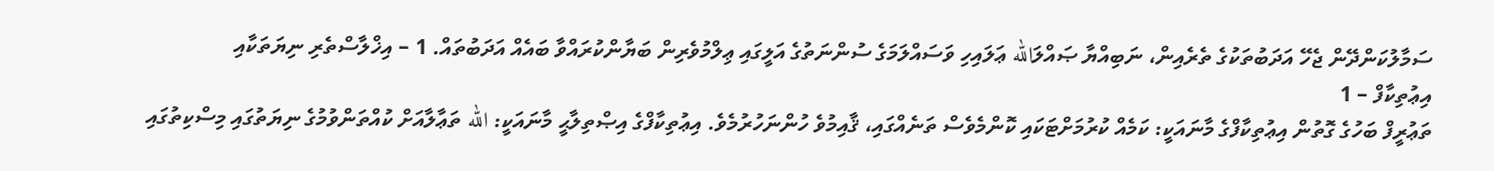ސަމާލުކަންދޭން ޖެހޭ އަދަބުތަކުގެ ތެރެއިން، ނަބިއްޔާ ޞައްލަالله ޢަލައިހި ވަސައްލަމަގެ ސުންނަތުގެ އަލީގައި ޢިލްމުވެރިން ބަޔާންކުރައްވާ ބައެއް އަދަބުތައް. 1 – އިޚްލާސްތެރި ނިޔަތަކާއި
އިޢުތިކާފް – 1
ތަޢުރީފް ބަހުގެ ގޮތުން އިޢުތިކާފްގެ މާނައަކީ: ކަމެއް ކުރުމަށްޓަކައި ކޮންމެވެސް ތަނެއްގައި، ޤާއިމުވެ ހުންނަހުރުމެވެ. އިޢުތިކާފްގެ އިޞްތިލާޙީ މާނައަކީ: الله ތަޢާލާއަށް ކުއްތަންވުމުގެ ނިޔަތުގައި މިސްކިތުގައި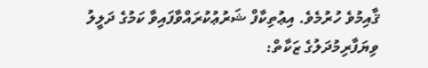ޤާއިމުވެ ހުރުމެވެ. އިޢުތިކާފް ޝަރުޢުކުރައްވާފައިވާ ކަމުގެ ދަލީލު
ވިޔަފާރިމުދަލުގެ ޒަކާތް: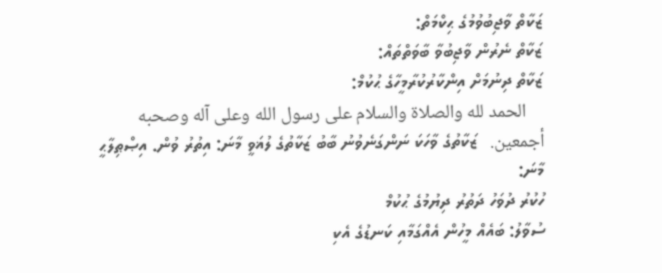ޒަކާތް ވާޖިބުވުމުގެ ޙިކްމަތް:
ޒަކާތް ނެރުން ވާޖިބުވާ ބާވަތްތައް:
ޒަކާތް ދިނުމަށް އިންކާރުކުރާމީހާގެ ޙުކުމް:
    الحمد لله والصلاة والسلام على رسول الله وعلى آله وصحبه أجمعين.   ޒަކާތުގެ ވާހަކަ ނަންގަނެވުނު ބާބު ޒަކާތުގެ ލުޣަވީ މާނަ: އިތުރު ވުން. އިޞްޠިލާޙީ މާނަ:
ހުކުރު ދުވަހު ދަތުރު ދިޔުމުގެ ޙުކުމް
ސުވާލު: ބައެއް މީހުން އެއްގަމާއި ކަނޑުގެ އެކި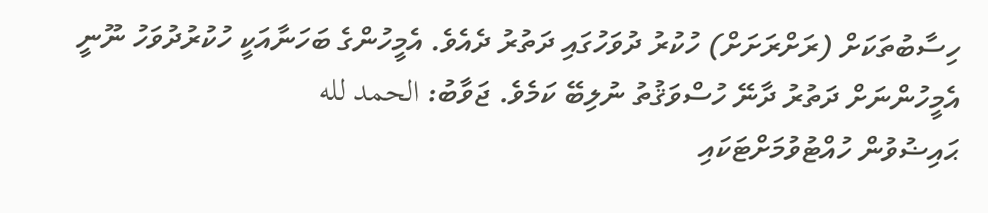ހިސާބުތަކަށް (ރަށްރަށަށް) ހުކުރު ދުވަހުގައި ދަތުރު ދެއެވެ. އެމީހުންގެ ބަހަނާއަކީ ހުކުރުދުވަހު ނޫނީ އެމީހުންނަށް ދަތުރު ދާނޭ ހުސްވަޤުތު ނުލިބޭ ކަމެވެ. ޖަވާބު: الحمد لله
ޙައިޟުވުން ހުއްޓުވުމަށްޓަކައި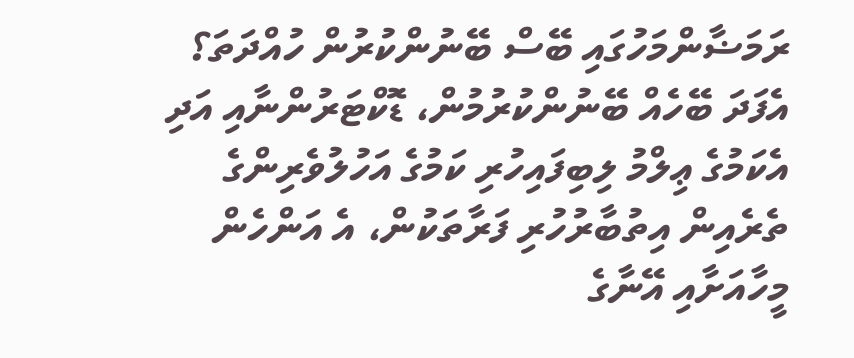ރަމަޟާންމަހުގައި ބޭސް ބޭނުންކުރުން ހުއްދަތަ؟
އެފަދަ ބޭހެއް ބޭނުންކުރުމުން، ޑޮކްޓަރުންނާއި އަދި އެކަމުގެ ޢިލްމު ލިބިފައިހުރި ކަމުގެ އަހުލުވެރިންގެ ތެރެއިން އިތުބާރުހުރި ފަރާތަކުން، އެ އަންހެން މީހާއަށާއި އޭނާގެ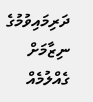ދަރިމައިވުމުގެ ނިޒާމަށް ގެއްލުމެއް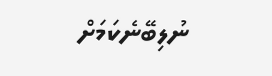ނުލިބޭނެކަމަށް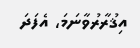އިޤުރާރުވާނަމަ، އެފަދަ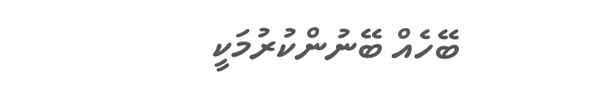ބޭހެއް ބޭނުންކުރުމަކީ